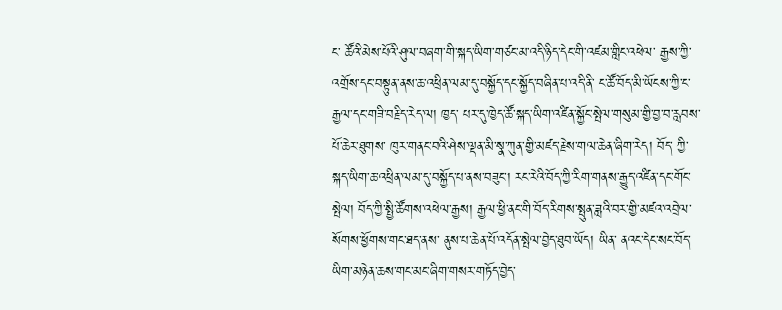ང་ ཚོའི་མེས་པོའི་ཤུལ་བཞག་གི་སྐད་ཡིག་གཙང་མ་འདི་ཉིད་དེང་གི་འཛམ་གླིང་འཕེལ་ རྒྱས་ཀྱི་འགྲོས་དང་བསྟུན་ནས་ཆ་འཕྲིན་ལམ་དུ་བསྐྱོད་དང་སྐྱོད་བཞིན་པ་འདི་ནི་ ང་ཚོ་བོད་མི་ཡོངས་ཀྱི་ང་རྒྱལ་དང་གཟི་བརྗིད་རེད་ལ། ཁྱད་ པར་དུ་ཁྱེད་ཚོ་སྐད་ཡིག་འཛིན་སྐྱོང་སྤེལ་གསུམ་གྱི་བྱ་བ་རླབས་པོ་ཆེར་ཐུགས་ ཁུར་གནང་བའི་ཤེས་ལྡན་མི་སྣ་ཀུན་གྱི་མཛད་རྗེས་གལ་ཆེན་ཞིག་རེད། བོད་ ཀྱི་སྐད་ཡིག་ཆ་འཕྲིན་ལམ་དུ་བསྐྱོད་པ་ནས་བཟུང་། རང་རེའི་བོད་ཀྱི་རིག་གནས་རྒྱུད་འཛིན་དང་གོང་སྤེལ། བོད་ཀྱི་སྤྱི་ཚོགས་འཕེལ་རྒྱས། རྒྱལ་ཕྱི་ནང་གི་བོད་རིགས་སྤུན་ཟླའི་བར་གྱི་མཛའ་འབྲེལ་སོགས་ཕྱོགས་གང་ཐད་ནས་ ནུས་པ་ཆེན་པོ་འདོན་སྤེལ་བྱེད་ཐུབ་ཡོད། ཡིན་ ནའང་དེང་སང་བོད་ཡིག་མཉེན་ཆས་གང་མང་ཞིག་གསར་གཏོད་བྱེད་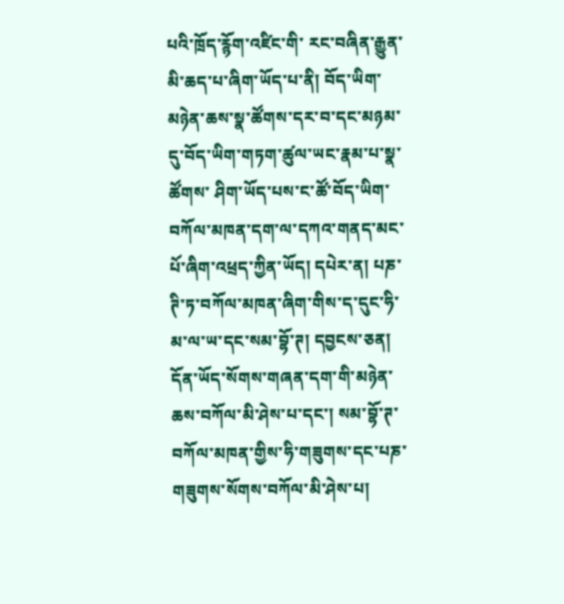པའི་ཁྲོད་རྙོག་འཛིང་གི་ རང་བཞིན་རྒྱུན་མི་ཆད་པ་ཞིག་ཡོད་པ་ནི། བོད་ཡིག་མཉེན་ཆས་སྣ་ཚོགས་དར་བ་དང་མཉམ་དུ་བོད་ཡིག་གཏག་ཚུལ་ཡང་རྣམ་པ་སྣ་ཚོགས་ ཤིག་ཡོད་པས་ང་ཚོ་བོད་ཡིག་བཀོལ་མཁན་དག་ལ་དཀའ་གནད་མང་པོ་ཞིག་འཕྲད་ཀྱིན་ཡོད། དཔེར་ན། པཎ་ཊི་ཏ་བཀོལ་མཁན་ཞིག་གིས་ད་དུང་ཧི་མ་ལ་ཡ་དང་སམ་བྷོ་ཊ། དབྱངས་ཅན། དོན་ཡོད་སོགས་གཞན་དག་གི་མཉེན་ཆས་བཀོལ་མི་ཤེས་པ་དང་། སམ་བྷོ་ཊ་བཀོལ་མཁན་གྱིས་ཧི་གཟུགས་དང་པཎ་གཟུགས་སོགས་བཀོལ་མི་ཤེས་པ།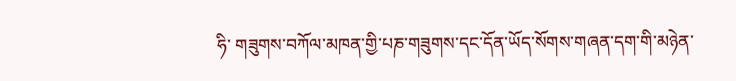ཧི་ གཟུགས་བཀོལ་མཁན་གྱི་པཎ་གཟུགས་དང་དོན་ཡོད་སོགས་གཞན་དག་གི་མཉེན་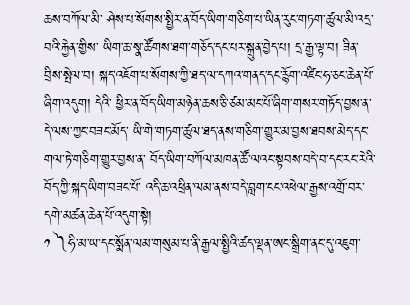ཆས་བཀོལ་མི་ ཤེས་པ་སོགས་སྤྱིར་ན་བོད་ཡིག་གཅིག་པ་ཡིན་རུང་གཏག་ཚུལ་མི་འདྲ་བའི་རྐྱེན་གྱིས་ ཡིག་ཆ་སྣ་ཚོགས་ཐག་གཅོད་དང་པར་སྐྲུན་བྱེད་པ། དྲ་རྒྱ་ལྟ་བ། ཟིན་བྲིས་སྤེལ་བ། སྐད་འཇོག་པ་སོགས་ཀྱི་ཐད་ལ་དཀའ་གནད་དང་རྙོག་འཛིང་ཧ་ཅང་ཆེན་པོ་ཞིག་འདུག། དེའི་ ཕྱིར་ན་བོད་ཡིག་མཉེན་ཆས་ཅི་ཙམ་མང་པོ་ཞིག་གསར་གཏོད་བྱས་ན་དེ་ལས་ཀྱང་བཟང་མོད་ ཡི་གེ་གཏག་ཚུལ་ཐད་ནས་གཅིག་གྱུར་མ་བྱས་ཐབས་མེད་དང་གལ་ཏེ་གཅིག་གྱུར་བྱས་ན་ བོད་ཡིག་བཀོལ་མཁན་ཚོ་ལའང་སྟབས་བདེ་བ་དང་རང་རེའི་བོད་ཀྱི་སྐད་ཡིག་བཟང་པོ་ འདི་ཆ་འཕྲིན་ལམ་ནས་བདེ་བླག་ངང་འཕེལ་རྒྱས་འགྲོ་བར་དགེ་མཚན་ཆེན་པོ་འདུག་སྟེ།
༡ ༽ཧི་མ་ཡ་དང་སྨོན་ལམ་གསུམ་པ་ནི་རྒྱལ་སྤྱིའི་ཚད་ལྡན་ཨང་སྒྲིག་ནང་དུ་འཇུག་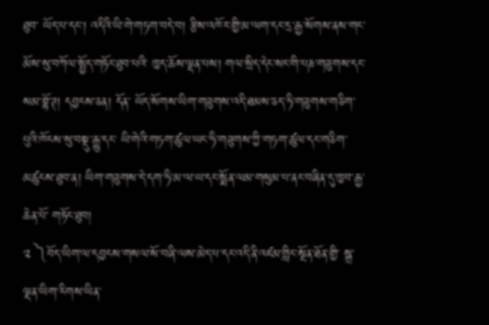ཐུབ་ ཡོད་པ་དང་། འདིའི་ཡི་གེ་གཏག་བདེ་བ། རྩིས་འཁོར་གྱི་མ་ལག་དང་དྲ་རྒྱ་སོགས་ནས་གང་མོས་སུ་བཀོལ་སྤྱོད་གཏོང་ཐུབ་པའི་ ཁྱད་ཆོས་ལྡན་པས། གལ་སྲིད་དེང་སང་གི་པཎ་གཟུགས་དང་སམ་བྷོ་ཊ། དབྱངས་ཅན། དོན་ ཡོད་སོགས་ཡིག་གཟུགས་འདི་ཐམས་ཅད་ཧི་གཟུགས་གཅིག་པུའི་ཁོངས་སུ་བསྡུ་རྒྱུ་དང་ ཡི་གེའི་གཏག་ཚུལ་ཡང་ཧི་གཟུགས་ཀྱི་གཏག་ཚུལ་དང་གཅིག་མཚུངས་ཐུབ་ན། ཡིག་གཟུགས་དེ་དག་ཧི་མ་ལ་ཡ་དང་སྨོན་ལམ་གསུམ་པ་ནང་བཞིན་དུ་ཁྱབ་རྒྱ་ཆེན་པོ་ གཏོང་ཐུབ།
༢ ༽བོད་ཡིག་ལ་དབྱངས་གསལ་སོ་བཞི་ལས་མེད་པ་དང་འདི་ནི་འཛམ་གླིང་སྔོན་ཐོན་གྱི་ སྒྲ་ལྡན་ཡིག་རིགས་ཡིན་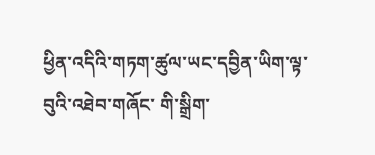ཕྱིན་འདིའི་གཏག་ཚུལ་ཡང་དབྱིན་ཡིག་ལྟ་བུའི་འཐེབ་གཞོང་ གི་སྒྲིག་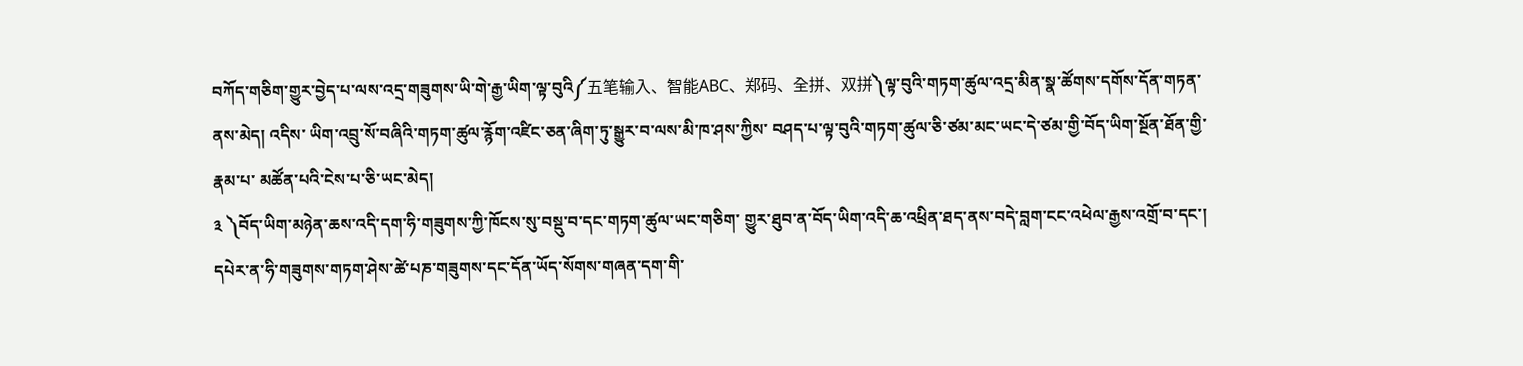བཀོད་གཅིག་གྱུར་བྱེད་པ་ལས་འདྲ་གཟུགས་ཡི་གེ་རྒྱ་ཡིག་ལྟ་བུའི༼五笔输入、智能ABC、郑码、全拼、双拼༽ལྟ་བུའི་གཏག་ཚུལ་འདྲ་མིན་སྣ་ཚོགས་དགོས་དོན་གཏན་ནས་མེད། འདིས་ ཡིག་འབྲུ་སོ་བཞིའི་གཏག་ཚུལ་རྙོག་འཛིང་ཅན་ཞིག་ཏུ་སྒྱུར་བ་ལས་མི་ཁ་ཤས་ཀྱིས་ བཤད་པ་ལྟ་བུའི་གཏག་ཚུལ་ཅི་ཙམ་མང་ཡང་དེ་ཙམ་གྱི་བོད་ཡིག་སྔོན་ཐོན་གྱི་རྣམ་པ་ མཚོན་པའི་ངེས་པ་ཅི་ཡང་མེད།
༣ ༽བོད་ཡིག་མཉེན་ཆས་འདི་དག་ཧི་གཟུགས་ཀྱི་ཁོངས་སུ་བསྡུ་བ་དང་གཏག་ཚུལ་ཡང་གཅིག་ གྱུར་ཐུབ་ན་བོད་ཡིག་འདི་ཆ་འཕྲིན་ཐད་ནས་བདེ་བླག་ངང་འཕེལ་རྒྱས་འགྲོ་བ་དང་། དཔེར་ན་ཧི་གཟུགས་གཏག་ཤེས་ཚེ་པཎ་གཟུགས་དང་དོན་ཡོད་སོགས་གཞན་དག་གི་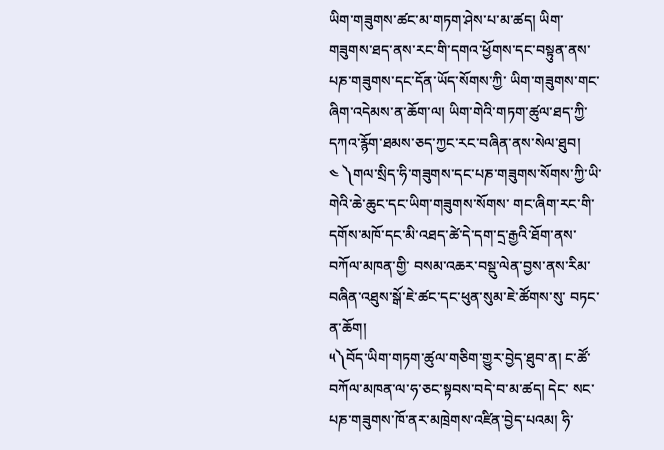ཡིག་གཟུགས་ཚང་མ་གཏག་ཤེས་པ་མ་ཚད། ཡིག་ གཟུགས་ཐད་ནས་རང་གི་དགའ་ཕྱོགས་དང་བསྟུན་ནས་པཎ་གཟུགས་དང་དོན་ཡོད་སོགས་ཀྱི་ ཡིག་གཟུགས་གང་ཞིག་འདེམས་ན་ཆོག་ལ། ཡིག་གེའི་གཏག་ཚུལ་ཐད་ཀྱི་དཀའ་རྙོག་ཐམས་ཅད་ཀྱང་རང་བཞིན་ནས་སེལ་ཐུབ།
༤ ༽གལ་སྲིད་ཧི་གཟུགས་དང་པཎ་གཟུགས་སོགས་ཀྱི་ཡི་གེའི་ཆེ་ཆུང་དང་ཡིག་གཟུགས་སོགས་ གང་ཞིག་རང་གི་དགོས་མཁོ་དང་མི་འཐད་ཚེ་དེ་དག་དྲ་རྒྱའི་ཐོག་ནས་བཀོལ་མཁན་གྱི་ བསམ་འཆར་བསྡུ་ལེན་བྱས་ནས་རིམ་བཞིན་འཐུས་སྒོ་ཇེ་ཚང་དང་ཕུན་སུམ་ཇེ་ཚོགས་སུ་ བཏང་ན་ཆོག།
༥༽བོད་ཡིག་གཏག་ཚུལ་གཅིག་གྱུར་བྱེད་ཐུབ་ན། ང་ཚོ་བཀོལ་མཁན་ལ་ཧ་ཅང་སྟབས་བདེ་བ་མ་ཚད། དེང་ སང་པཎ་གཟུགས་ཁོ་ནར་མཁྲེགས་འཛིན་བྱེད་པའམ། ཧི་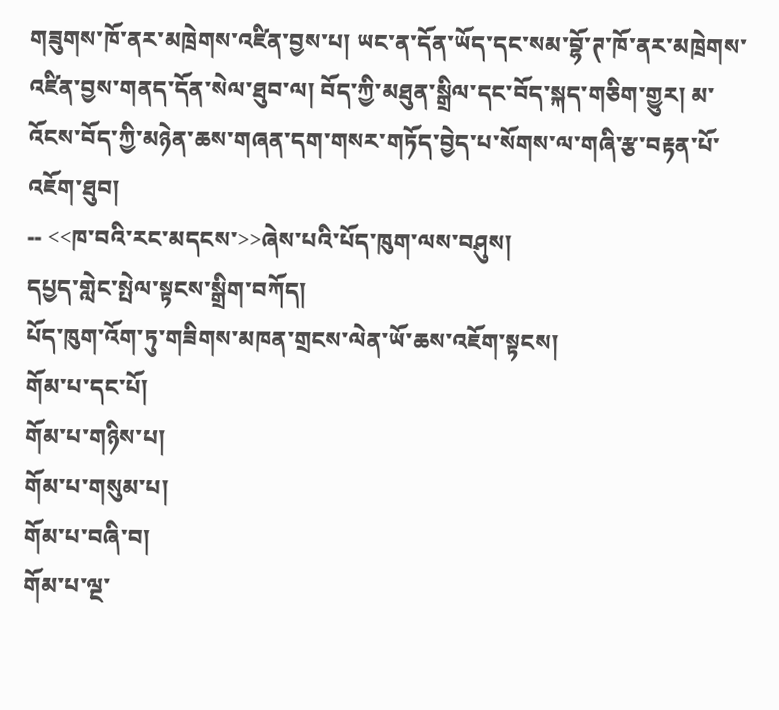གཟུགས་ཁོ་ནར་མཁྲེགས་འཛིན་བྱས་པ། ཡང་ན་དོན་ཡོད་དང་སམ་བྷོ་ཊ་ཁོ་ནར་མཁྲེགས་འཛིན་བྱས་གནད་དོན་སེལ་ཐུབ་ལ། བོད་ཀྱི་མཐུན་སྒྲིལ་དང་བོད་སྐད་གཅིག་གྱུར། མ་འོངས་བོད་ཀྱི་མཉེན་ཆས་གཞན་དག་གསར་གཏོད་བྱེད་པ་སོགས་ལ་གཞི་རྩ་བརྟན་པོ་འཇོག་ཐུབ།
-- <<ཁ་བའི་རང་མདངས་>>ཞེས་པའི་པོད་ཁུག་ལས་བཤུས།
དཔྱད་གླེང་སྤེལ་སྟངས་སྒྲིག་བཀོད།
པོད་ཁུག་འོག་ཏུ་གཟིགས་མཁན་གྲངས་ལེན་ཡོ་ཆས་འཇོག་སྟངས།
གོམ་པ་དང་པོ།
གོམ་པ་གཉིས་པ།
གོམ་པ་གསུམ་པ།
གོམ་པ་བཞི་བ།
གོམ་པ་ལྔ་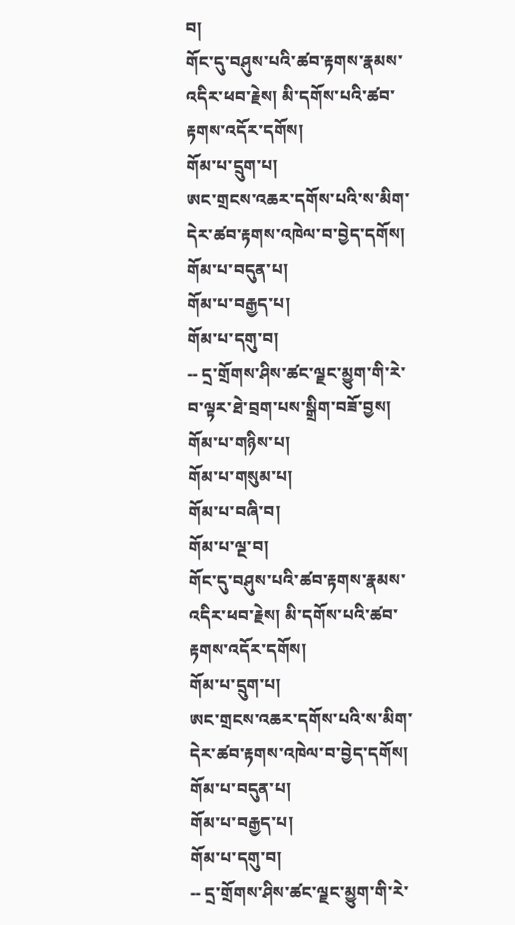བ།
གོང་དུ་བཤུས་པའི་ཚབ་རྟགས་རྣམས་འདིར་ཕབ་རྗེས། མི་དགོས་པའི་ཚབ་རྟགས་འདོར་དགོས།
གོམ་པ་དྲུག་པ།
ཨང་གྲངས་འཆར་དགོས་པའི་ས་མིག་དེར་ཚབ་རྟགས་འཁེལ་བ་བྱེད་དགོས།
གོམ་པ་བདུན་པ།
གོམ་པ་བརྒྱད་པ།
གོམ་པ་དགུ་བ།
-- དྲ་གྲོགས་ཤིས་ཚང་ལྗང་མྱུག་གི་རེ་བ་ལྟར་ཐེ་བྲག་པས་སྒྲིག་བཟོ་བྱས།
གོམ་པ་གཉིས་པ།
གོམ་པ་གསུམ་པ།
གོམ་པ་བཞི་བ།
གོམ་པ་ལྔ་བ།
གོང་དུ་བཤུས་པའི་ཚབ་རྟགས་རྣམས་འདིར་ཕབ་རྗེས། མི་དགོས་པའི་ཚབ་རྟགས་འདོར་དགོས།
གོམ་པ་དྲུག་པ།
ཨང་གྲངས་འཆར་དགོས་པའི་ས་མིག་དེར་ཚབ་རྟགས་འཁེལ་བ་བྱེད་དགོས།
གོམ་པ་བདུན་པ།
གོམ་པ་བརྒྱད་པ།
གོམ་པ་དགུ་བ།
-- དྲ་གྲོགས་ཤིས་ཚང་ལྗང་མྱུག་གི་རེ་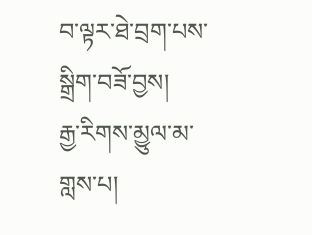བ་ལྟར་ཐེ་བྲག་པས་སྒྲིག་བཟོ་བྱས།
རྒྱ་རིགས་མྱུལ་མ་གླས་པ།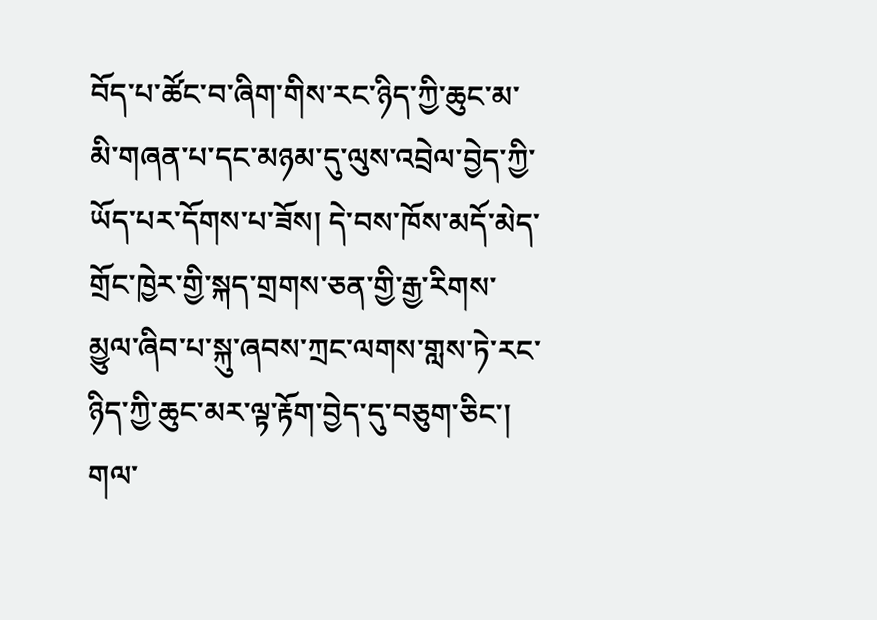བོད་པ་ཚོང་བ་ཞིག་གིས་རང་ཉིད་ཀྱི་ཆུང་མ་མི་གཞན་པ་དང་མཉམ་དུ་ལུས་འབྲེལ་བྱེད་ཀྱི་ཡོད་པར་དོགས་པ་ཟོས། དེ་བས་ཁོས་མདོ་མེད་གྲོང་ཁྱེར་གྱི་སྐད་གྲགས་ཅན་གྱི་རྒྱ་རིགས་མྱུལ་ཞིབ་པ་སྐུ་ཞབས་ཀྲང་ལགས་གླས་ཏེ་རང་ཉིད་ཀྱི་ཆུང་མར་ལྟ་རྟོག་བྱེད་དུ་བཅུག་ཅིང་། གལ་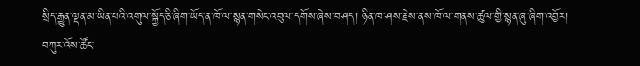སྲིད་རྒྱུན་ལྡན་མ་ཡིན་པའི་འགུལ་སྐྱོད་ཅི་ཞིག་ཡོད་ན་ཁོ་ལ་སྙན་གསེང་འབུལ་དགོས་ཞེས་བཤད། ཉིན་ཁ་ཤས་རྗེས་ནས་ཁོ་ལ་གནས་ཚུལ་གྱི་སྙན་ཞུ་ཞིག་འབྱོར།
བཀུར་འོས་ཚོང་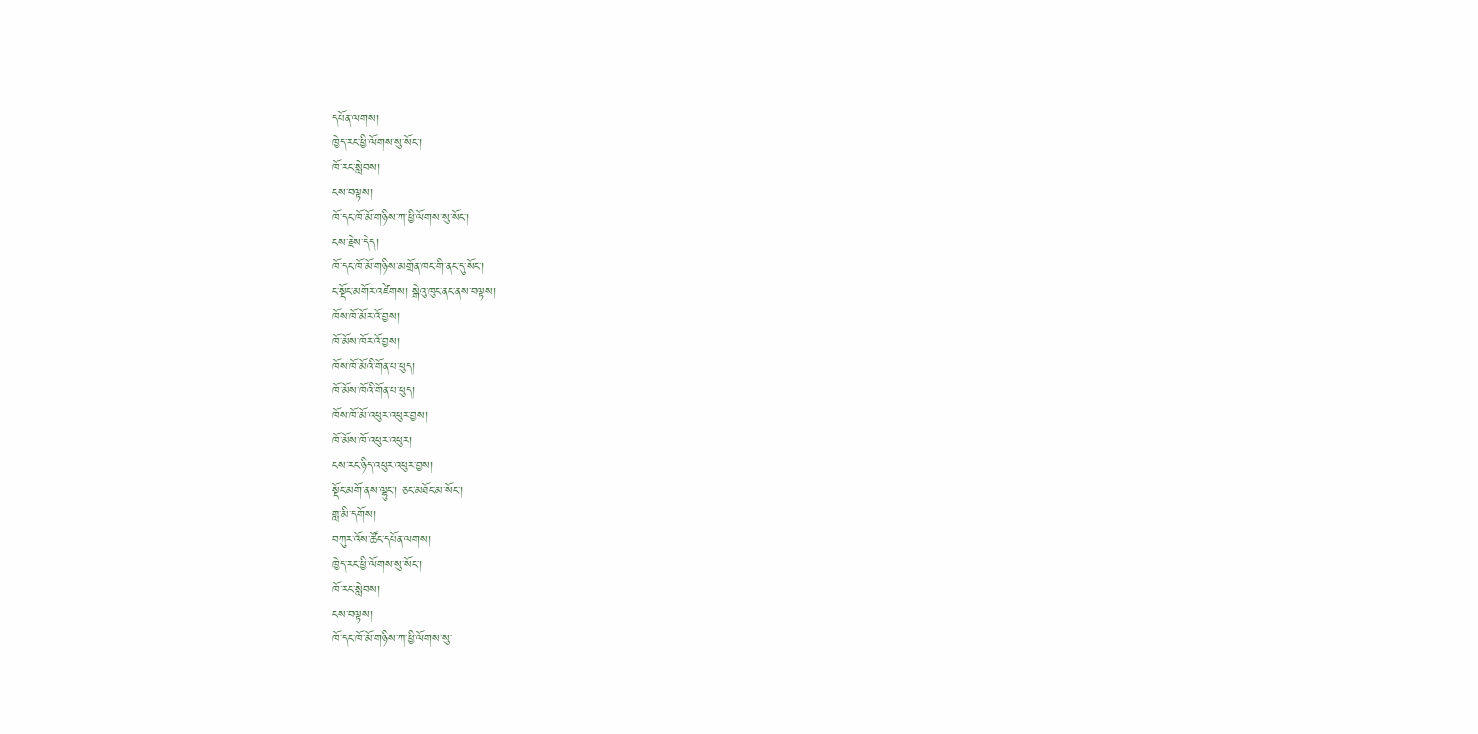དཔོན་ལགས།
ཁྱེད་རང་ཕྱི་ལོགས་སུ་སོང་།
ཁོ་རང་སླེབས།
ངས་བལྟས།
ཁོ་དང་ཁོ་མོ་གཉིས་ཀ་ཕྱི་ལོགས་སུ་སོང་།
ངས་རྗེས་དེད།
ཁོ་དང་ཁོ་མོ་གཉིས་མགྲོན་ཁང་གི་ནང་དུ་སོང་།
ང་སྡོང་མགོར་འཛེགས། སྒེའུ་ཁུང་ནང་ནས་བལྟས།
ཁོས་ཁོ་མོར་འོ་བྱས།
ཁོ་མོས་ཁོར་འོ་བྱས།
ཁོས་ཁོ་མོའི་གོན་པ་ཕུད།
ཁོ་མོས་ཁོའི་གོན་པ་ཕུད།
ཁོས་ཁོ་མོ་འཕུར་འཕུར་བྱས།
ཁོ་མོས་ཁོ་འཕུར་འཕུར།
ངས་རང་ཉིད་འཕུར་འཕུར་བྱས།
སྡོང་མགོ་ནས་ལྷུང་། ཅང་མཐོང་མ་སོང་།
གླ་མི་དགོས།
བཀུར་འོས་ཚོང་དཔོན་ལགས།
ཁྱེད་རང་ཕྱི་ལོགས་སུ་སོང་།
ཁོ་རང་སླེབས།
ངས་བལྟས།
ཁོ་དང་ཁོ་མོ་གཉིས་ཀ་ཕྱི་ལོགས་སུ་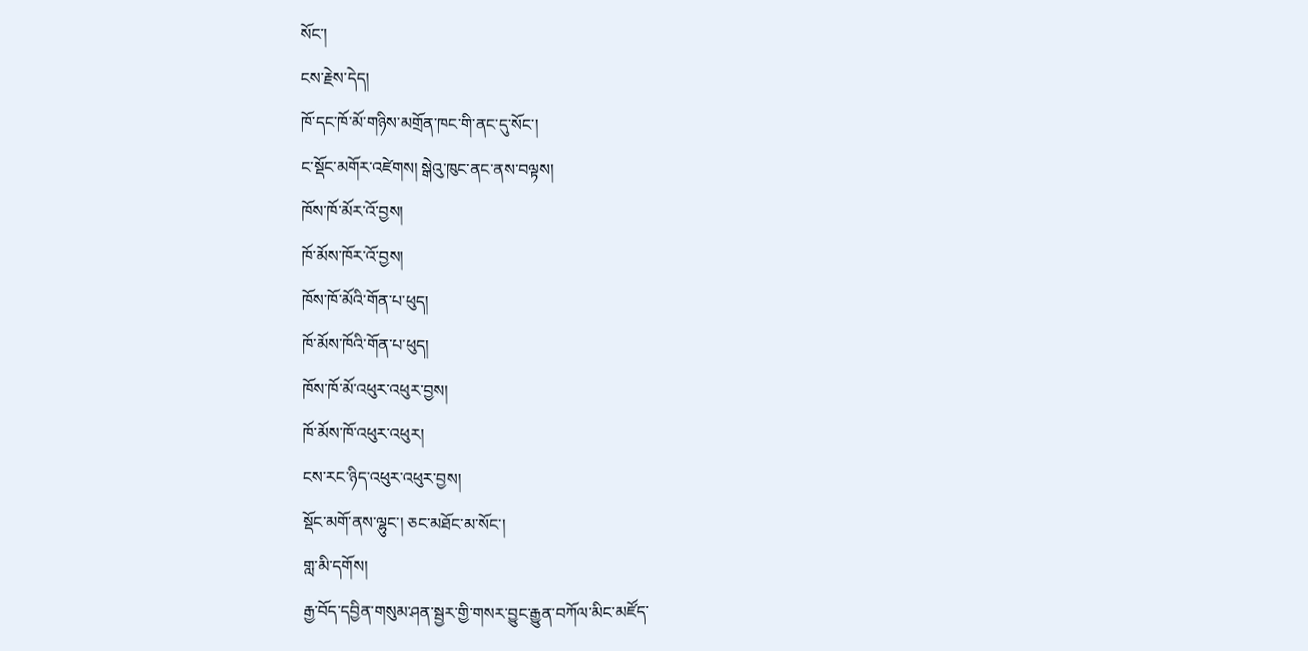སོང་།
ངས་རྗེས་དེད།
ཁོ་དང་ཁོ་མོ་གཉིས་མགྲོན་ཁང་གི་ནང་དུ་སོང་།
ང་སྡོང་མགོར་འཛེགས། སྒེའུ་ཁུང་ནང་ནས་བལྟས།
ཁོས་ཁོ་མོར་འོ་བྱས།
ཁོ་མོས་ཁོར་འོ་བྱས།
ཁོས་ཁོ་མོའི་གོན་པ་ཕུད།
ཁོ་མོས་ཁོའི་གོན་པ་ཕུད།
ཁོས་ཁོ་མོ་འཕུར་འཕུར་བྱས།
ཁོ་མོས་ཁོ་འཕུར་འཕུར།
ངས་རང་ཉིད་འཕུར་འཕུར་བྱས།
སྡོང་མགོ་ནས་ལྷུང་། ཅང་མཐོང་མ་སོང་།
གླ་མི་དགོས།
རྒྱ་བོད་དབྱིན་གསུམ་ཤན་སྦྱར་གྱི་གསར་བྱུང་རྒྱུན་བཀོལ་མིང་མཛོད་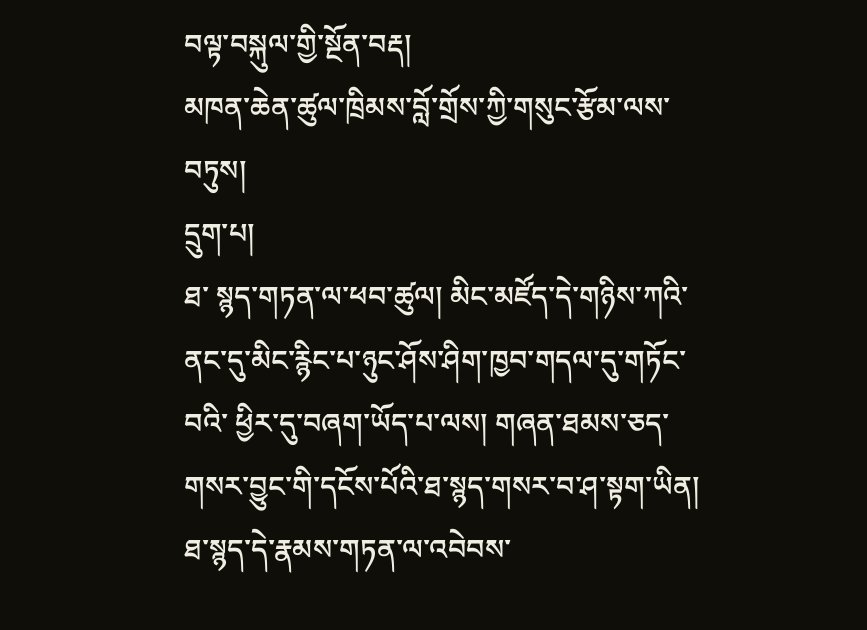བལྟ་བསྐུལ་གྱི་སྔོན་བརྡ།
མཁན་ཆེན་ཚུལ་ཁྲིམས་བློ་གྲོས་ཀྱི་གསུང་རྩོམ་ལས་བཏུས།
དྲུག་པ།
ཐ་ སྙད་གཏན་ལ་ཕབ་ཚུལ། མིང་མཛོད་དེ་གཉིས་ཀའི་ནང་དུ་མིང་རྙིང་པ་ཉུང་ཤོས་ཤིག་ཁྱབ་གདལ་དུ་གཏོང་བའི་ ཕྱིར་དུ་བཞག་ཡོད་པ་ལས། གཞན་ཐམས་ཅད་གསར་བྱུང་གི་དངོས་པོའི་ཐ་སྙད་གསར་བ་ཤ་སྟག་ཡིན། ཐ་སྙད་དེ་རྣམས་གཏན་ལ་འབེབས་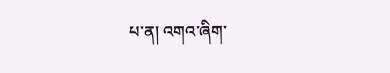པ་ན། འགའ་ཞིག་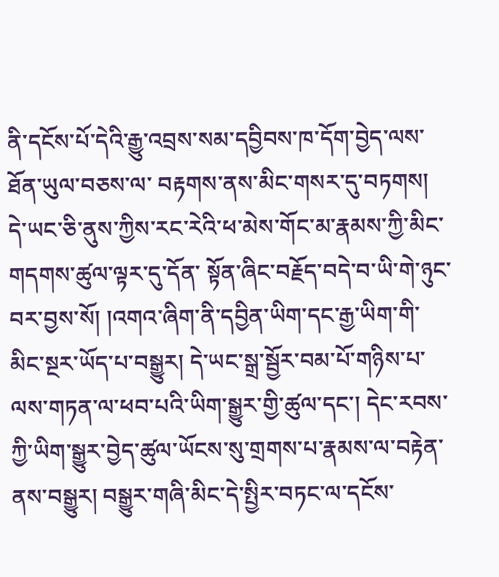ནི་དངོས་པོ་དེའི་རྒྱུ་འབྲས་སམ་དབྱིབས་ཁ་དོག་བྱེད་ལས་ཐོན་ཡུལ་བཅས་ལ་ བརྟགས་ནས་མིང་གསར་དུ་བཏགས། དེ་ཡང་ཅི་ནུས་ཀྱིས་རང་རེའི་ཕ་མེས་གོང་མ་རྣམས་ཀྱི་མིང་གདགས་ཚུལ་ལྟར་དུ་དོན་ སྟོན་ཞིང་བརྗོད་བདེ་བ་ཡི་གེ་ཉུང་བར་བྱས་སོ། །འགའ་ཞིག་ནི་དབྱིན་ཡིག་དང་རྒྱ་ཡིག་གི་མིང་སྔར་ཡོད་པ་བསྒྱུར། དེ་ཡང་སྒྲ་སྦྱོར་བམ་པོ་གཉིས་པ་ལས་གཏན་ལ་ཕབ་པའི་ཡིག་སྒྱུར་གྱི་ཚུལ་དང་། དེང་རབས་ཀྱི་ཡིག་སྒྱུར་བྱེད་ཚུལ་ཡོངས་སུ་གྲགས་པ་རྣམས་ལ་བརྟེན་ནས་བསྒྱུར། བསྒྱུར་གཞི་མིང་དེ་སྤྱིར་བཏང་ལ་དངོས་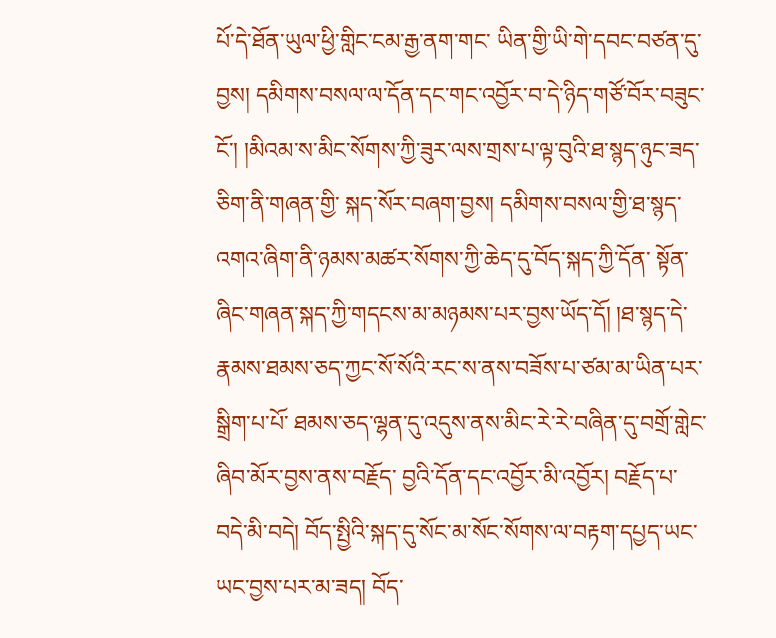པོ་དེ་ཐོན་ཡུལ་ཕྱི་གླིང་ངམ་རྒྱ་ནག་གང་ ཡིན་གྱི་ཡི་གེ་དབང་བཙན་དུ་བྱས། དམིགས་བསལ་ལ་དོན་དང་གང་འབྱོར་བ་དེ་ཉིད་གཙོ་བོར་བཟུང་ངོ་། །མིའམ་ས་མིང་སོགས་ཀྱི་ཟུར་ལས་གྲས་པ་ལྟ་བུའི་ཐ་སྙད་ཉུང་ཟད་ཅིག་ནི་གཞན་གྱི་ སྐད་སོར་བཞག་བྱས། དམིགས་བསལ་གྱི་ཐ་སྙད་འགའ་ཞིག་ནི་ཉམས་མཚར་སོགས་ཀྱི་ཆེད་དུ་བོད་སྐད་ཀྱི་དོན་ སྟོན་ཞིང་གཞན་སྐད་ཀྱི་གདངས་མ་མཉམས་པར་བྱས་ཡོད་དོ། །ཐ་སྙད་དེ་རྣམས་ཐམས་ཅད་ཀྱང་སོ་སོའི་རང་ས་ནས་བཟོས་པ་ཙམ་མ་ཡིན་པར་སྒྲིག་པ་པོ་ ཐམས་ཅད་ལྷན་དུ་འདུས་ནས་མིང་རེ་རེ་བཞིན་དུ་བགྲོ་གླེང་ཞིབ་མོར་བྱས་ནས་བརྗོད་ བྱའི་དོན་དང་འབྱོར་མི་འབྱོར། བརྗོད་པ་བདེ་མི་བདེ། བོད་སྤྱིའི་སྐད་དུ་སོང་མ་སོང་སོགས་ལ་བརྟག་དཔྱད་ཡང་ཡང་བྱས་པར་མ་ཟད། བོད་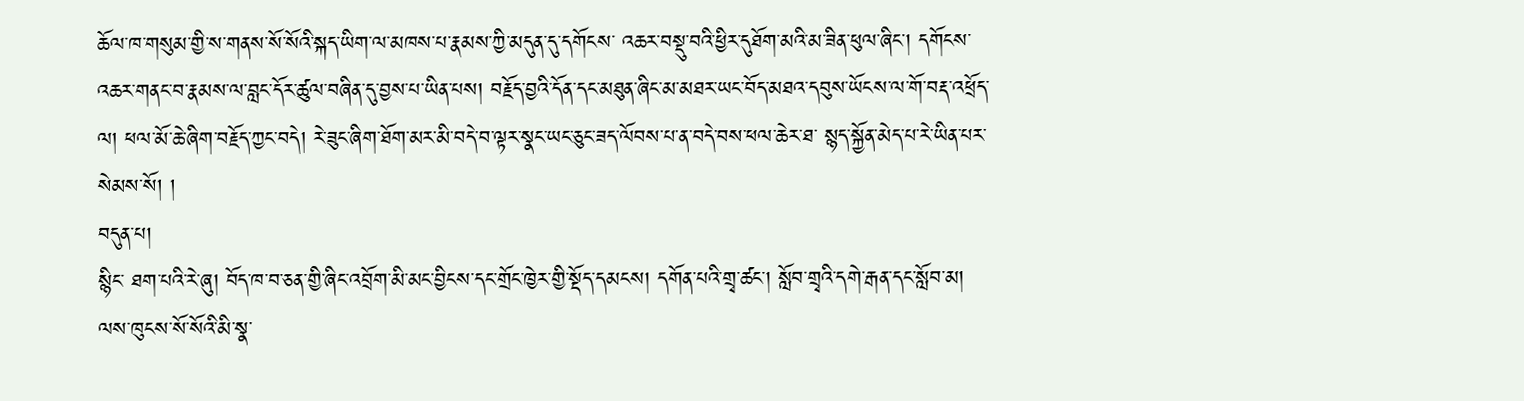ཆོལ་ཁ་གསུམ་གྱི་ས་གནས་སོ་སོའི་སྐད་ཡིག་ལ་མཁས་པ་རྣམས་ཀྱི་མདུན་དུ་དགོངས་ འཆར་བསྡུ་བའི་ཕྱིར་དུཐོག་མའི་མ་ཟིན་ཕུལ་ཞིང་། དགོངས་འཆར་གནང་བ་རྣམས་ལ་བླང་དོར་ཚུལ་བཞིན་དུ་བྱས་པ་ཡིན་པས། བརྗོད་བྱའི་དོན་དང་མཐུན་ཞིང་མ་མཐར་ཡང་བོད་མཐའ་དབུས་ཡོངས་ལ་གོ་བརྡ་འཕྲོད་ལ། ཕལ་མོ་ཆེ་ཞིག་བརྗོད་ཀྱང་བདེ། རེ་ཟུང་ཞིག་ཐོག་མར་མི་བདེ་བ་ལྟར་སྣང་ཡང་ཅུང་ཟད་ལོབས་པ་ན་བདེ་བས་ཕལ་ཆེར་ཐ་ སྙད་སྐྱོན་མེད་པ་རེ་ཡིན་པར་སེམས་སོ། །
བདུན་པ།
སྙིང་ ཐག་པའི་རེ་ཞུ། བོད་ཁ་བ་ཅན་གྱི་ཞིང་འབྲོག་མི་མང་བྱིངས་དང་གྲོང་ཁྱེར་གྱི་སྡོད་དམངས། དགོན་པའི་གྲྭ་ཚང་། སློབ་གྲྭའི་དགེ་རྒན་དང་སློབ་མ། ལས་ཁུངས་སོ་སོའི་མི་སྣ་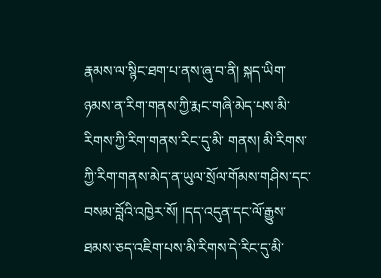རྣམས་ལ་སྙིང་ཐག་པ་ནས་ཞུ་བ་ནི། སྐད་ཡིག་ཉམས་ན་རིག་གནས་ཀྱི་རྨང་གཞི་མེད་པས་མི་རིགས་ཀྱི་རིག་གནས་རིང་དུ་མི་ གནས། མི་རིགས་ཀྱི་རིག་གནས་མེད་ན་ཡུལ་སྲོལ་གོམས་གཤིས་དང་བསམ་བློའི་འཁྱེར་སོ། །དད་འདུན་དང་ལོ་རྒྱུས་ཐམས་ཅད་འཇིག་པས་མི་རིགས་དེ་རིང་དུ་མི་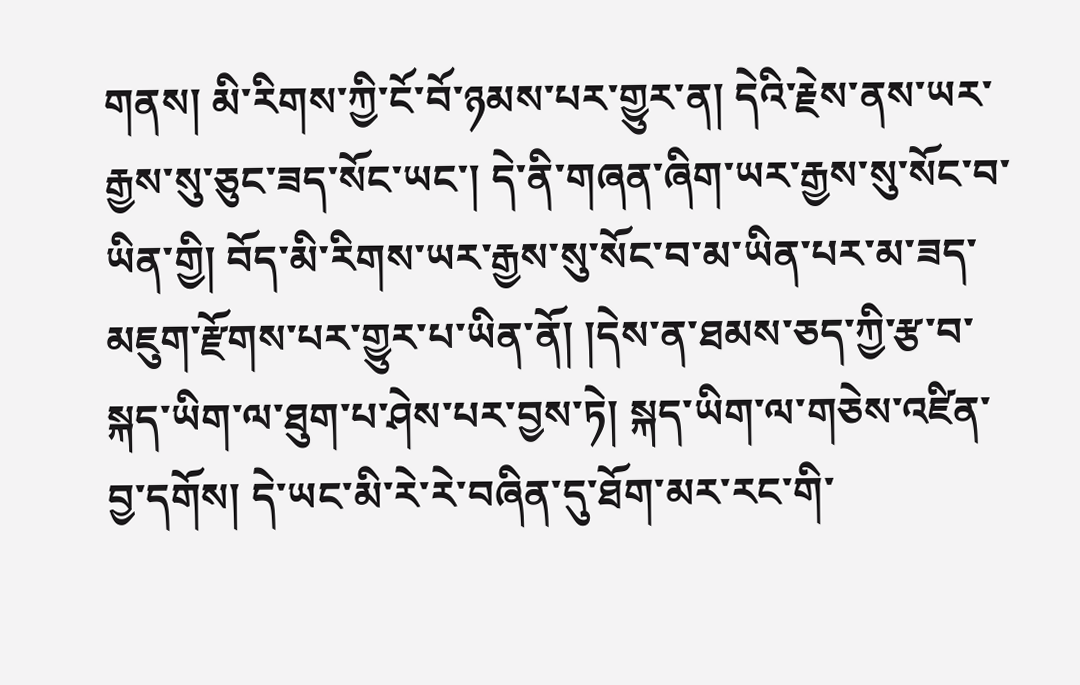གནས། མི་རིགས་ཀྱི་ངོ་བོ་ཉམས་པར་གྱུར་ན། དེའི་རྗེས་ནས་ཡར་རྒྱས་སུ་ཅུང་ཟད་སོང་ཡང་། དེ་ནི་གཞན་ཞིག་ཡར་རྒྱས་སུ་སོང་བ་ཡིན་གྱི། བོད་མི་རིགས་ཡར་རྒྱས་སུ་སོང་བ་མ་ཡིན་པར་མ་ཟད་མཇུག་རྫོགས་པར་གྱུར་པ་ཡིན་ནོ། །དེས་ན་ཐམས་ཅད་ཀྱི་རྩ་བ་སྐད་ཡིག་ལ་ཐུག་པ་ཤེས་པར་བྱས་ཏེ། སྐད་ཡིག་ལ་གཅེས་འཛིན་བྱ་དགོས། དེ་ཡང་མི་རེ་རེ་བཞིན་དུ་ཐོག་མར་རང་གི་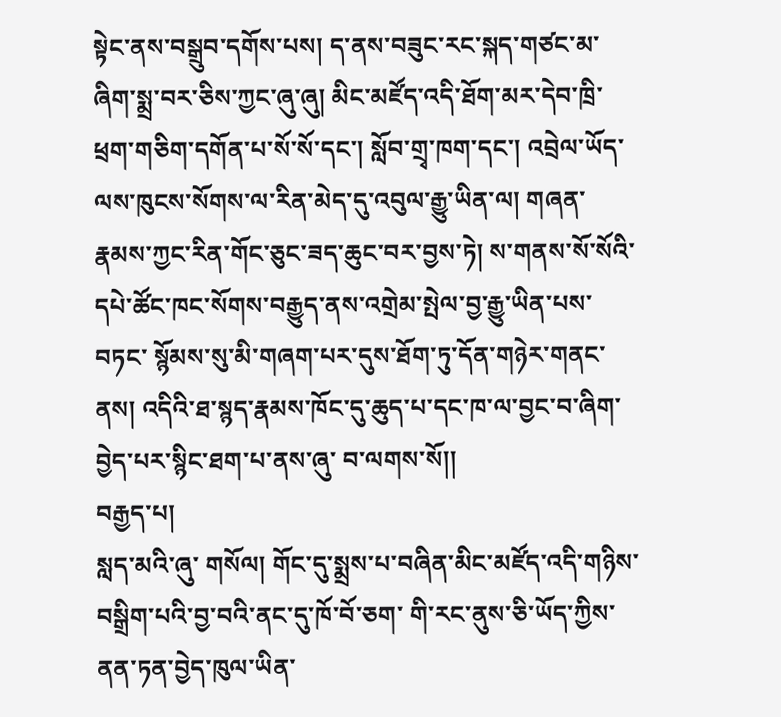སྟེང་ནས་བསྒྲུབ་དགོས་པས། ད་ནས་བཟུང་རང་སྐད་གཙང་མ་ཞིག་སྨྲ་བར་ཅིས་ཀྱང་ཞུ་ཞུ། མིང་མཛོད་འདི་ཐོག་མར་དེབ་ཁྲི་ཕྲག་གཅིག་དགོན་པ་སོ་སོ་དང་། སློབ་གྲྭ་ཁག་དང་། འབྲེལ་ཡོད་ལས་ཁུངས་སོགས་ལ་རིན་མེད་དུ་འབུལ་རྒྱུ་ཡིན་ལ། གཞན་རྣམས་ཀྱང་རིན་གོང་ཅུང་ཟད་ཆུང་བར་བྱས་ཏེ། ས་གནས་སོ་སོའི་དཔེ་ཚོང་ཁང་སོགས་བརྒྱུད་ནས་འགྲེམ་སྤེལ་བྱ་རྒྱུ་ཡིན་པས་བཏང་ སྙོམས་སུ་མི་གཞག་པར་དུས་ཐོག་ཏུ་དོན་གཉེར་གནང་ནས། འདིའི་ཐ་སྙད་རྣམས་ཁོང་དུ་ཆུད་པ་དང་ཁ་ལ་བྱང་བ་ཞིག་བྱེད་པར་སྙིང་ཐག་པ་ནས་ཞུ་ བ་ལགས་སོ།།
བརྒྱད་པ།
སླད་མའི་ཞུ་ གསོལ། གོང་དུ་སྨྲས་པ་བཞིན་མིང་མཛོད་འདི་གཉིས་བསྒྲིག་པའི་བྱ་བའི་ནང་དུ་ཁོ་བོ་ཅག་ གི་རང་ནུས་ཅི་ཡོད་ཀྱིས་ནན་ཏན་བྱེད་ཁུལ་ཡིན་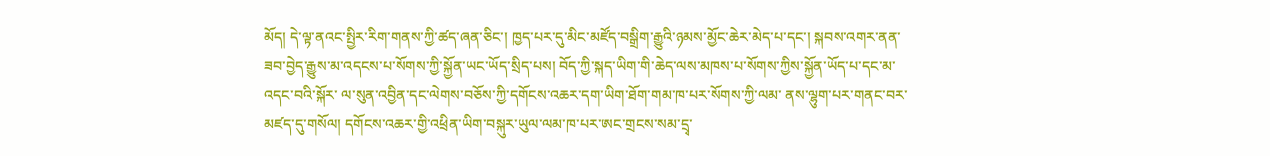མོད། དེ་ལྟ་ནའང་སྤྱིར་རིག་གནས་ཀྱི་ཚད་ཞན་ཅིང་། ཁྱད་པར་དུ་མིང་མཛོད་བསྒྲིག་རྒྱུའི་ཉམས་མྱོང་ཆེར་མེད་པ་དང་། སྐབས་འགར་ནན་ཟབ་བྱེད་རྒྱུས་མ་འདངས་པ་སོགས་ཀྱི་སྐྱོན་ཡང་ཡོད་སྲིད་པས། བོད་ཀྱི་སྐད་ཡིག་གི་ཆེད་ལས་མཁས་པ་སོགས་ཀྱིས་སྐྱོན་ཡོད་པ་དང་མ་འདང་བའི་སྐོར་ ལ་སུན་འབྱིན་དང་ལེགས་བཅོས་ཀྱི་དགོངས་འཆར་དག་ཡིག་ཐོག་གམ་ཁ་པར་སོགས་ཀྱི་ལམ་ ནས་ལྷུག་པར་གནང་བར་མཛད་དུ་གསོལ། དགོངས་འཆར་གྱི་འཕྲིན་ཡིག་བསྐུར་ཡུལ་ལམ་ཁ་པར་ཨང་གྲངས་སམ་དྲྭ་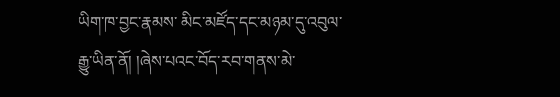ཡིག་ཁ་བྱང་རྣམས་ མིང་མཛོད་དང་མཉམ་དུ་འབུལ་རྒྱུ་ཡིན་ནོ། །ཞེས་པའང་བོད་རབ་གནས་མེ་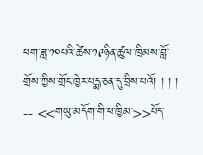ཕག་ཟླ་༡༠པའི་ཚེས་༡༩ཉིན་ཚུལ་ཁྲིམས་བློ་གྲོས་ཀྱིས་གྲོང་ཁྱེར་པདྨ་ཅན་དུ་བྲིས་པའོ། ། ། །
-- <<གཡུ་མདོག་གི་ཕ་ཁྱིམ་>>པོད་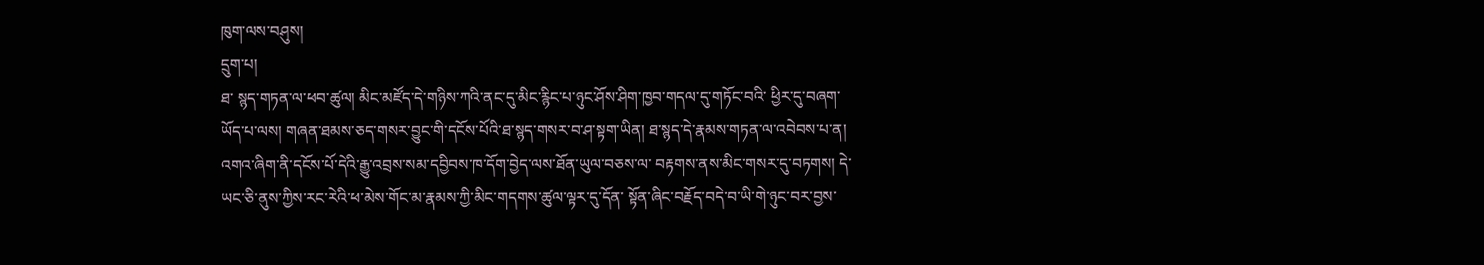ཁུག་ལས་བཤུས།
དྲུག་པ།
ཐ་ སྙད་གཏན་ལ་ཕབ་ཚུལ། མིང་མཛོད་དེ་གཉིས་ཀའི་ནང་དུ་མིང་རྙིང་པ་ཉུང་ཤོས་ཤིག་ཁྱབ་གདལ་དུ་གཏོང་བའི་ ཕྱིར་དུ་བཞག་ཡོད་པ་ལས། གཞན་ཐམས་ཅད་གསར་བྱུང་གི་དངོས་པོའི་ཐ་སྙད་གསར་བ་ཤ་སྟག་ཡིན། ཐ་སྙད་དེ་རྣམས་གཏན་ལ་འབེབས་པ་ན། འགའ་ཞིག་ནི་དངོས་པོ་དེའི་རྒྱུ་འབྲས་སམ་དབྱིབས་ཁ་དོག་བྱེད་ལས་ཐོན་ཡུལ་བཅས་ལ་ བརྟགས་ནས་མིང་གསར་དུ་བཏགས། དེ་ཡང་ཅི་ནུས་ཀྱིས་རང་རེའི་ཕ་མེས་གོང་མ་རྣམས་ཀྱི་མིང་གདགས་ཚུལ་ལྟར་དུ་དོན་ སྟོན་ཞིང་བརྗོད་བདེ་བ་ཡི་གེ་ཉུང་བར་བྱས་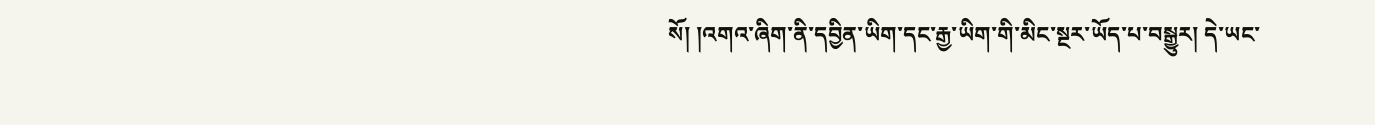སོ། །འགའ་ཞིག་ནི་དབྱིན་ཡིག་དང་རྒྱ་ཡིག་གི་མིང་སྔར་ཡོད་པ་བསྒྱུར། དེ་ཡང་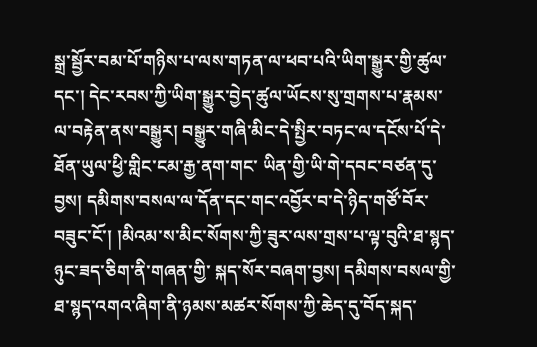སྒྲ་སྦྱོར་བམ་པོ་གཉིས་པ་ལས་གཏན་ལ་ཕབ་པའི་ཡིག་སྒྱུར་གྱི་ཚུལ་དང་། དེང་རབས་ཀྱི་ཡིག་སྒྱུར་བྱེད་ཚུལ་ཡོངས་སུ་གྲགས་པ་རྣམས་ལ་བརྟེན་ནས་བསྒྱུར། བསྒྱུར་གཞི་མིང་དེ་སྤྱིར་བཏང་ལ་དངོས་པོ་དེ་ཐོན་ཡུལ་ཕྱི་གླིང་ངམ་རྒྱ་ནག་གང་ ཡིན་གྱི་ཡི་གེ་དབང་བཙན་དུ་བྱས། དམིགས་བསལ་ལ་དོན་དང་གང་འབྱོར་བ་དེ་ཉིད་གཙོ་བོར་བཟུང་ངོ་། །མིའམ་ས་མིང་སོགས་ཀྱི་ཟུར་ལས་གྲས་པ་ལྟ་བུའི་ཐ་སྙད་ཉུང་ཟད་ཅིག་ནི་གཞན་གྱི་ སྐད་སོར་བཞག་བྱས། དམིགས་བསལ་གྱི་ཐ་སྙད་འགའ་ཞིག་ནི་ཉམས་མཚར་སོགས་ཀྱི་ཆེད་དུ་བོད་སྐད་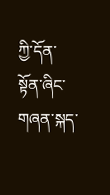ཀྱི་དོན་ སྟོན་ཞིང་གཞན་སྐད་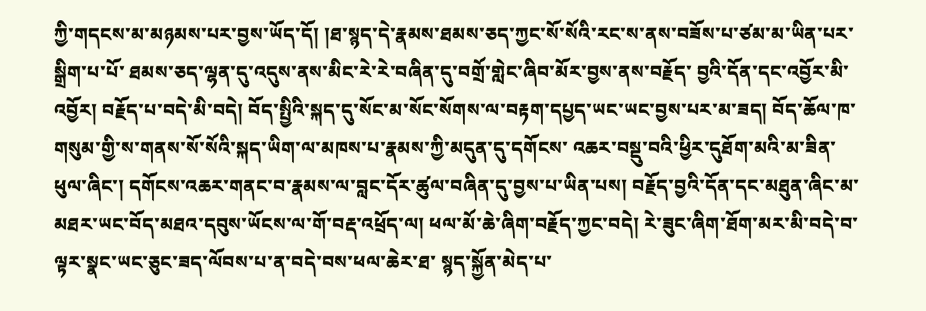ཀྱི་གདངས་མ་མཉམས་པར་བྱས་ཡོད་དོ། །ཐ་སྙད་དེ་རྣམས་ཐམས་ཅད་ཀྱང་སོ་སོའི་རང་ས་ནས་བཟོས་པ་ཙམ་མ་ཡིན་པར་སྒྲིག་པ་པོ་ ཐམས་ཅད་ལྷན་དུ་འདུས་ནས་མིང་རེ་རེ་བཞིན་དུ་བགྲོ་གླེང་ཞིབ་མོར་བྱས་ནས་བརྗོད་ བྱའི་དོན་དང་འབྱོར་མི་འབྱོར། བརྗོད་པ་བདེ་མི་བདེ། བོད་སྤྱིའི་སྐད་དུ་སོང་མ་སོང་སོགས་ལ་བརྟག་དཔྱད་ཡང་ཡང་བྱས་པར་མ་ཟད། བོད་ཆོལ་ཁ་གསུམ་གྱི་ས་གནས་སོ་སོའི་སྐད་ཡིག་ལ་མཁས་པ་རྣམས་ཀྱི་མདུན་དུ་དགོངས་ འཆར་བསྡུ་བའི་ཕྱིར་དུཐོག་མའི་མ་ཟིན་ཕུལ་ཞིང་། དགོངས་འཆར་གནང་བ་རྣམས་ལ་བླང་དོར་ཚུལ་བཞིན་དུ་བྱས་པ་ཡིན་པས། བརྗོད་བྱའི་དོན་དང་མཐུན་ཞིང་མ་མཐར་ཡང་བོད་མཐའ་དབུས་ཡོངས་ལ་གོ་བརྡ་འཕྲོད་ལ། ཕལ་མོ་ཆེ་ཞིག་བརྗོད་ཀྱང་བདེ། རེ་ཟུང་ཞིག་ཐོག་མར་མི་བདེ་བ་ལྟར་སྣང་ཡང་ཅུང་ཟད་ལོབས་པ་ན་བདེ་བས་ཕལ་ཆེར་ཐ་ སྙད་སྐྱོན་མེད་པ་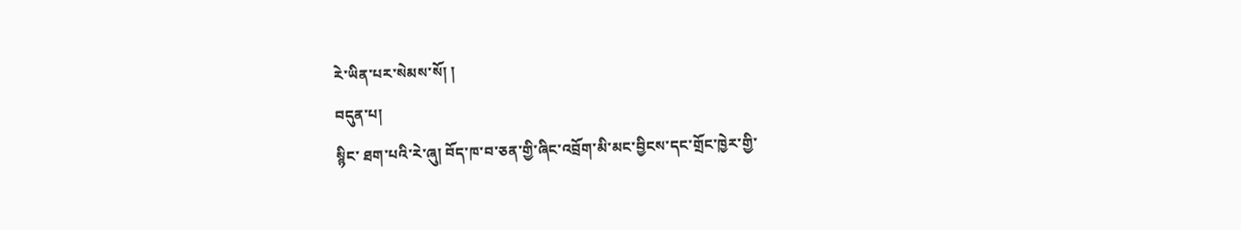རེ་ཡིན་པར་སེམས་སོ། །
བདུན་པ།
སྙིང་ ཐག་པའི་རེ་ཞུ། བོད་ཁ་བ་ཅན་གྱི་ཞིང་འབྲོག་མི་མང་བྱིངས་དང་གྲོང་ཁྱེར་གྱི་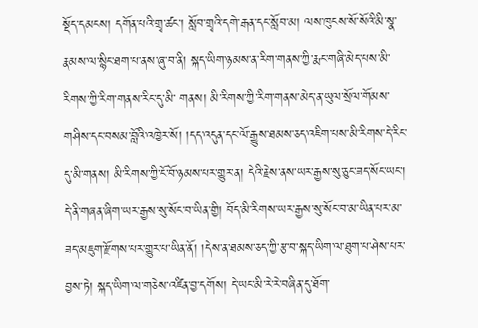སྡོད་དམངས། དགོན་པའི་གྲྭ་ཚང་། སློབ་གྲྭའི་དགེ་རྒན་དང་སློབ་མ། ལས་ཁུངས་སོ་སོའི་མི་སྣ་རྣམས་ལ་སྙིང་ཐག་པ་ནས་ཞུ་བ་ནི། སྐད་ཡིག་ཉམས་ན་རིག་གནས་ཀྱི་རྨང་གཞི་མེད་པས་མི་རིགས་ཀྱི་རིག་གནས་རིང་དུ་མི་ གནས། མི་རིགས་ཀྱི་རིག་གནས་མེད་ན་ཡུལ་སྲོལ་གོམས་གཤིས་དང་བསམ་བློའི་འཁྱེར་སོ། །དད་འདུན་དང་ལོ་རྒྱུས་ཐམས་ཅད་འཇིག་པས་མི་རིགས་དེ་རིང་དུ་མི་གནས། མི་རིགས་ཀྱི་ངོ་བོ་ཉམས་པར་གྱུར་ན། དེའི་རྗེས་ནས་ཡར་རྒྱས་སུ་ཅུང་ཟད་སོང་ཡང་། དེ་ནི་གཞན་ཞིག་ཡར་རྒྱས་སུ་སོང་བ་ཡིན་གྱི། བོད་མི་རིགས་ཡར་རྒྱས་སུ་སོང་བ་མ་ཡིན་པར་མ་ཟད་མཇུག་རྫོགས་པར་གྱུར་པ་ཡིན་ནོ། །དེས་ན་ཐམས་ཅད་ཀྱི་རྩ་བ་སྐད་ཡིག་ལ་ཐུག་པ་ཤེས་པར་བྱས་ཏེ། སྐད་ཡིག་ལ་གཅེས་འཛིན་བྱ་དགོས། དེ་ཡང་མི་རེ་རེ་བཞིན་དུ་ཐོག་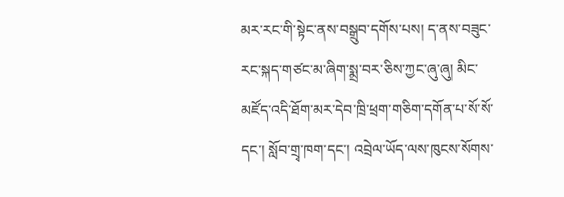མར་རང་གི་སྟེང་ནས་བསྒྲུབ་དགོས་པས། ད་ནས་བཟུང་རང་སྐད་གཙང་མ་ཞིག་སྨྲ་བར་ཅིས་ཀྱང་ཞུ་ཞུ། མིང་མཛོད་འདི་ཐོག་མར་དེབ་ཁྲི་ཕྲག་གཅིག་དགོན་པ་སོ་སོ་དང་། སློབ་གྲྭ་ཁག་དང་། འབྲེལ་ཡོད་ལས་ཁུངས་སོགས་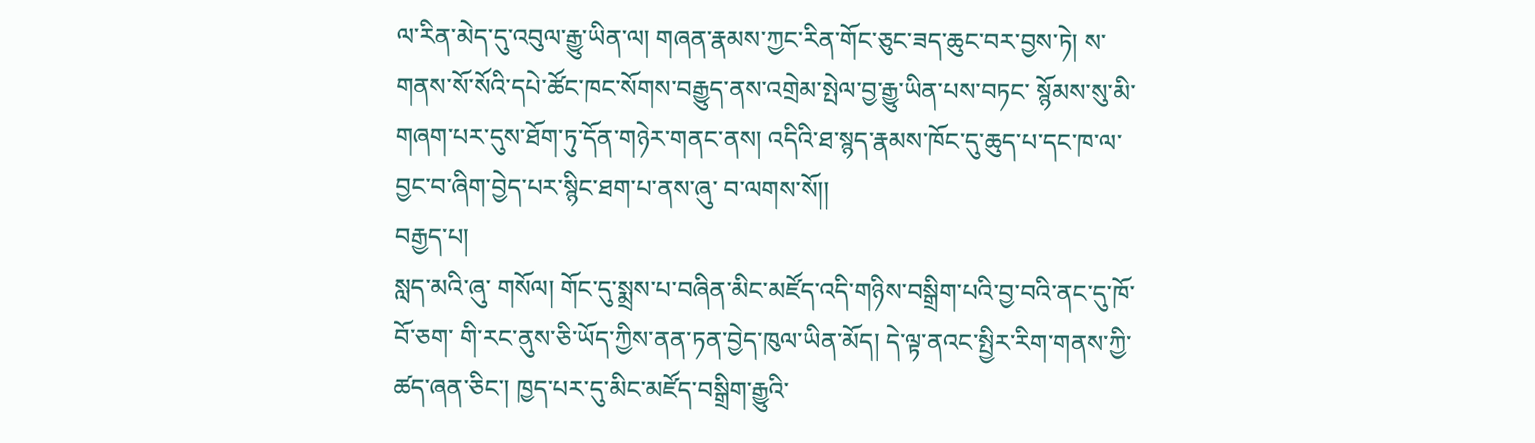ལ་རིན་མེད་དུ་འབུལ་རྒྱུ་ཡིན་ལ། གཞན་རྣམས་ཀྱང་རིན་གོང་ཅུང་ཟད་ཆུང་བར་བྱས་ཏེ། ས་གནས་སོ་སོའི་དཔེ་ཚོང་ཁང་སོགས་བརྒྱུད་ནས་འགྲེམ་སྤེལ་བྱ་རྒྱུ་ཡིན་པས་བཏང་ སྙོམས་སུ་མི་གཞག་པར་དུས་ཐོག་ཏུ་དོན་གཉེར་གནང་ནས། འདིའི་ཐ་སྙད་རྣམས་ཁོང་དུ་ཆུད་པ་དང་ཁ་ལ་བྱང་བ་ཞིག་བྱེད་པར་སྙིང་ཐག་པ་ནས་ཞུ་ བ་ལགས་སོ།།
བརྒྱད་པ།
སླད་མའི་ཞུ་ གསོལ། གོང་དུ་སྨྲས་པ་བཞིན་མིང་མཛོད་འདི་གཉིས་བསྒྲིག་པའི་བྱ་བའི་ནང་དུ་ཁོ་བོ་ཅག་ གི་རང་ནུས་ཅི་ཡོད་ཀྱིས་ནན་ཏན་བྱེད་ཁུལ་ཡིན་མོད། དེ་ལྟ་ནའང་སྤྱིར་རིག་གནས་ཀྱི་ཚད་ཞན་ཅིང་། ཁྱད་པར་དུ་མིང་མཛོད་བསྒྲིག་རྒྱུའི་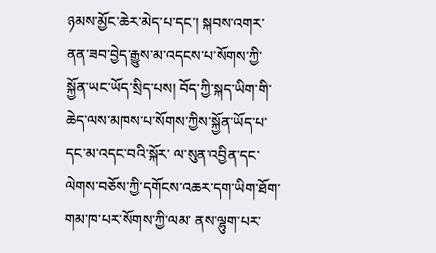ཉམས་མྱོང་ཆེར་མེད་པ་དང་། སྐབས་འགར་ནན་ཟབ་བྱེད་རྒྱུས་མ་འདངས་པ་སོགས་ཀྱི་སྐྱོན་ཡང་ཡོད་སྲིད་པས། བོད་ཀྱི་སྐད་ཡིག་གི་ཆེད་ལས་མཁས་པ་སོགས་ཀྱིས་སྐྱོན་ཡོད་པ་དང་མ་འདང་བའི་སྐོར་ ལ་སུན་འབྱིན་དང་ལེགས་བཅོས་ཀྱི་དགོངས་འཆར་དག་ཡིག་ཐོག་གམ་ཁ་པར་སོགས་ཀྱི་ལམ་ ནས་ལྷུག་པར་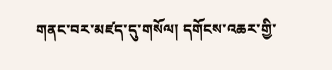གནང་བར་མཛད་དུ་གསོལ། དགོངས་འཆར་གྱི་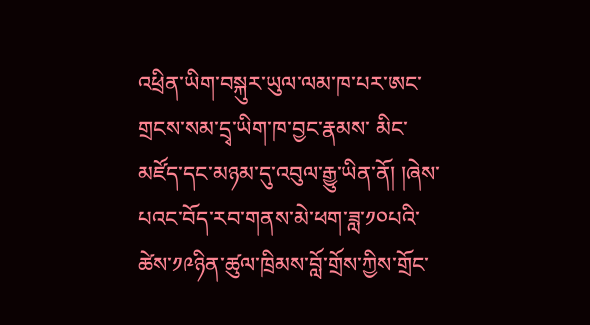འཕྲིན་ཡིག་བསྐུར་ཡུལ་ལམ་ཁ་པར་ཨང་གྲངས་སམ་དྲྭ་ཡིག་ཁ་བྱང་རྣམས་ མིང་མཛོད་དང་མཉམ་དུ་འབུལ་རྒྱུ་ཡིན་ནོ། །ཞེས་པའང་བོད་རབ་གནས་མེ་ཕག་ཟླ་༡༠པའི་ཚེས་༡༩ཉིན་ཚུལ་ཁྲིམས་བློ་གྲོས་ཀྱིས་གྲོང་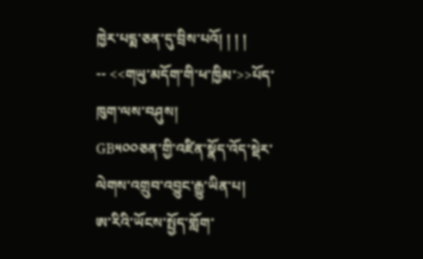ཁྱེར་པདྨ་ཅན་དུ་བྲིས་པའོ། ། ། །
-- <<གཡུ་མདོག་གི་ཕ་ཁྱིམ་>>པོད་ཁུག་ལས་བཤུས།
GB༥༠༠ཅན་གྱི་འཛིན་སྣོད་འོད་སྡེར་ལེགས་འགྲུབ་འབྱུང་རྒྱུ་ཡིན་པ།
ཨ་རིའི་ཡོངས་སྤྱོད་གློག་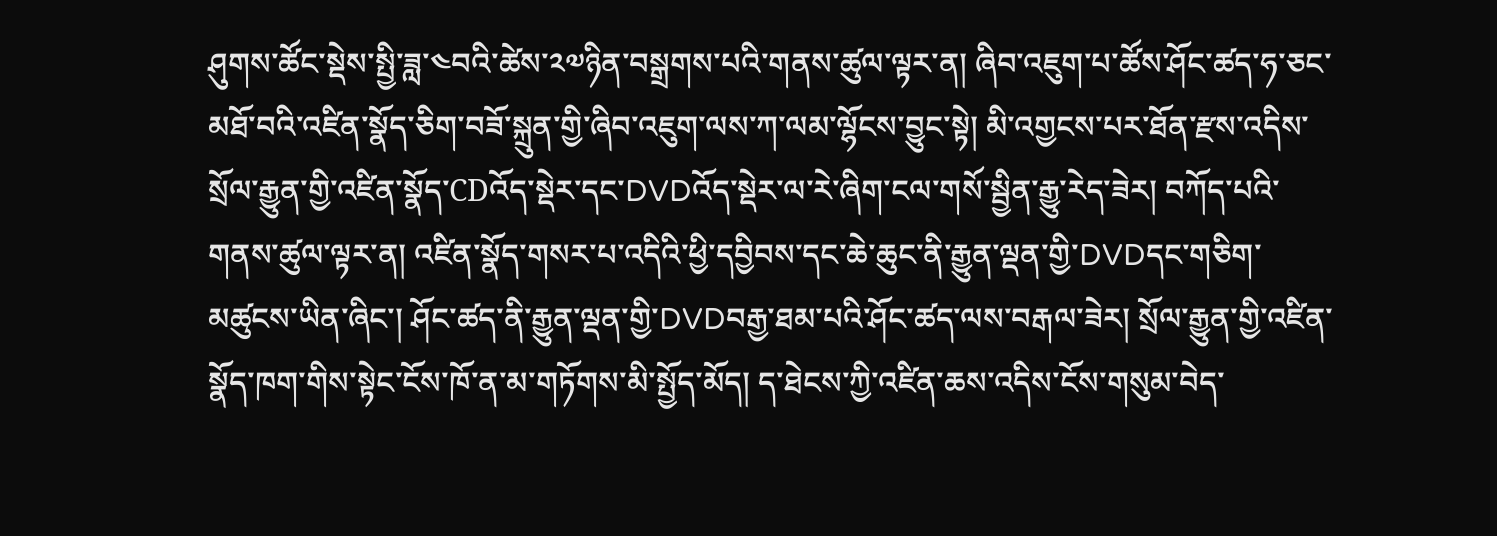ཤུགས་ཚོང་སྡེས་སྤྱི་ཟླ་༤བའི་ཚེས་༢༧ཉིན་བསྒྲགས་པའི་གནས་ཚུལ་ལྟར་ན། ཞིབ་འཇུག་པ་ཚོས་ཤོང་ཚད་ཧ་ཅང་མཐོ་བའི་འཛིན་སྣོད་ཅིག་བཟོ་སྐྲུན་གྱི་ཞིབ་འཇུག་ལས་ཀ་ལམ་ལྷོངས་བྱུང་སྟེ། མི་འགྱངས་པར་ཐོན་རྫས་འདིས་སྲོལ་རྒྱུན་གྱི་འཛིན་སྣོད་CDའོད་སྡེར་དང་DVDའོད་སྡེར་ལ་རེ་ཞིག་ངལ་གསོ་སྦྱིན་རྒྱུ་རེད་ཟེར། བཀོད་པའི་གནས་ཚུལ་ལྟར་ན། འཛིན་སྣོད་གསར་པ་འདིའི་ཕྱི་དབྱིབས་དང་ཆེ་ཆུང་ནི་རྒྱུན་ལྡན་གྱི་DVDདང་གཅིག་མཚུངས་ཡིན་ཞིང་། ཤོང་ཚད་ནི་རྒྱུན་ལྡན་གྱི་DVDབརྒྱ་ཐམ་པའི་ཤོང་ཚད་ལས་བརྒལ་ཟེར། སྲོལ་རྒྱུན་གྱི་འཛིན་སྣོད་ཁག་གིས་སྟེང་ངོས་ཁོ་ན་མ་གཏོགས་མི་སྤྱོད་མོད། ད་ཐེངས་ཀྱི་འཛིན་ཆས་འདིས་ངོས་གསུམ་བེད་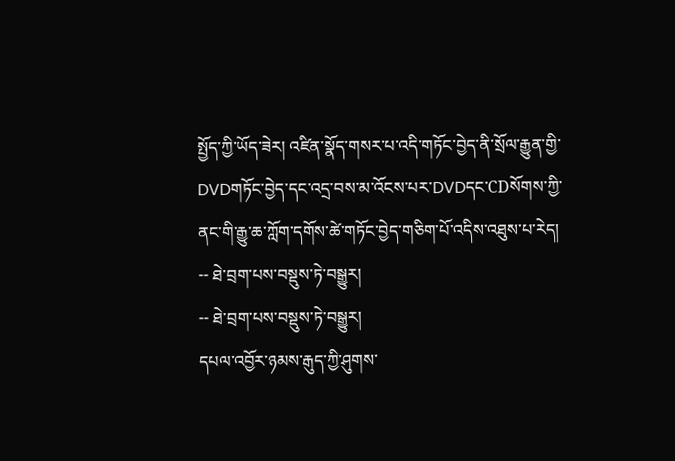སྤྱོད་ཀྱི་ཡོད་ཟེར། འཛིན་སྣོད་གསར་པ་འདི་གཏོང་བྱེད་ནི་སྲོལ་རྒྱུན་གྱི་DVDགཏོང་བྱེད་དང་འདྲ་བས་མ་འོངས་པར་DVDདང་CDསོགས་ཀྱི་ནང་གི་རྒྱུ་ཆ་ཀློག་དགོས་ཚེ་གཏོང་བྱེད་གཅིག་པོ་འདིས་འཐུས་པ་རེད།
-- ཐེ་བྲག་པས་བསྡུས་ཏེ་བསྒྱུར།
-- ཐེ་བྲག་པས་བསྡུས་ཏེ་བསྒྱུར།
དཔལ་འབྱོར་ཉམས་རྒུད་ཀྱི་ཤུགས་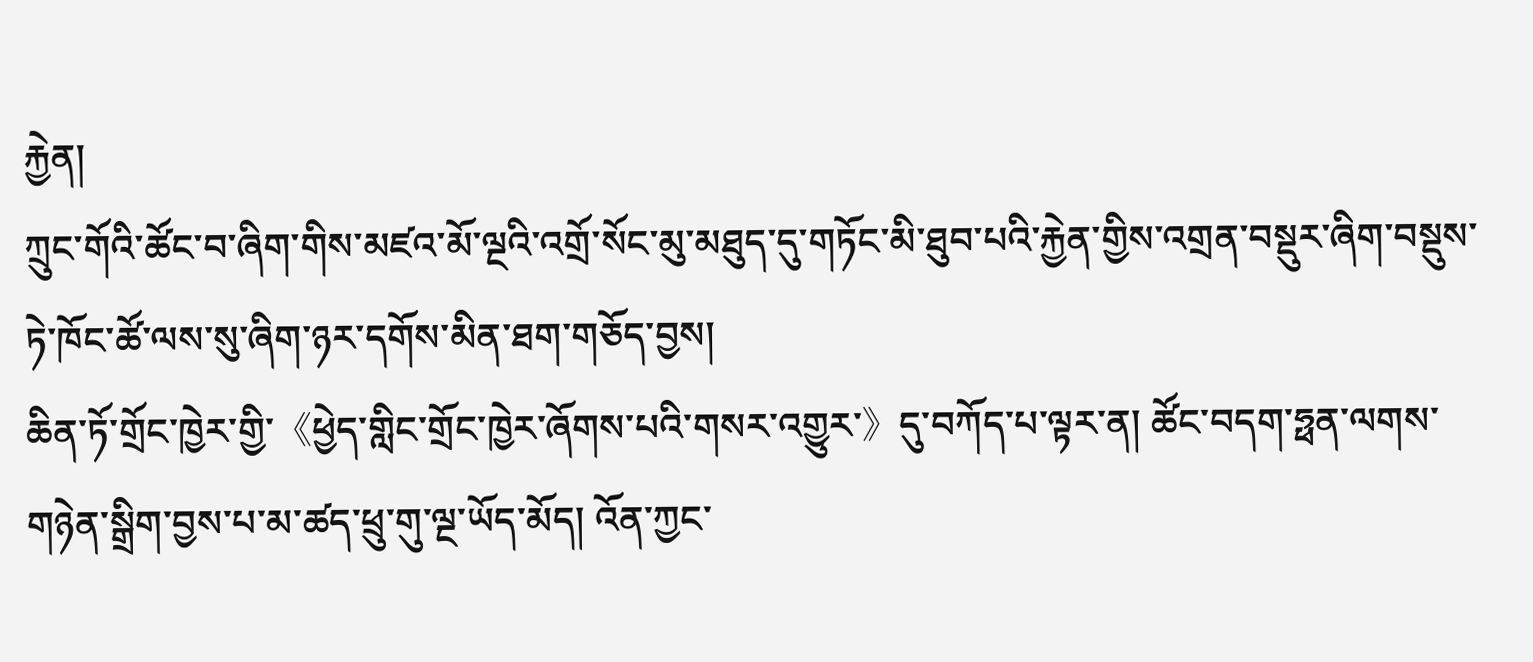རྐྱེན།
ཀྲུང་གོའི་ཚོང་བ་ཞིག་གིས་མཛའ་མོ་ལྔའི་འགྲོ་སོང་མུ་མཐུད་དུ་གཏོང་མི་ཐུབ་པའི་རྐྱེན་གྱིས་འགྲན་བསྡུར་ཞིག་བསྡུས་ཏེ་ཁོང་ཚོ་ལས་སུ་ཞིག་ཉར་དགོས་མིན་ཐག་གཅོད་བྱས།
ཆིན་ཏོ་གྲོང་ཁྱེར་གྱི་《ཕྱེད་གླིང་གྲོང་ཁྱེར་ཞོགས་པའི་གསར་འགྱུར་》དུ་བཀོད་པ་ལྟར་ན། ཚོང་བདག་ཧྥན་ལགས་གཉེན་སྒྲིག་བྱས་པ་མ་ཚད་ཕྲུ་གུ་ལྔ་ཡོད་མོད། འོན་ཀྱང་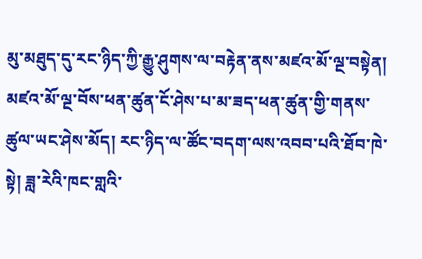མུ་མཐུད་དུ་རང་ཉིད་ཀྱི་རྒྱུ་ཤུགས་ལ་བརྟེན་ནས་མཛའ་མོ་ལྔ་བསྟེན། མཛའ་མོ་ལྔ་བོས་ཕན་ཚུན་ངོ་ཤེས་པ་མ་ཟད་ཕན་ཚུན་གྱི་གནས་ཚུལ་ཡང་ཤེས་མོད། རང་ཉིད་ལ་ཚོང་བདག་ལས་འབབ་པའི་ཐོབ་ཁེ་སྟེ། ཟླ་རེའི་ཁང་གླའི་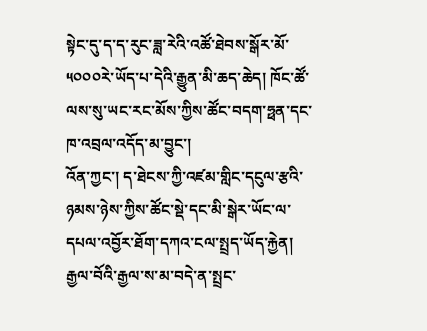སྟེང་དུ་ད་ད་རུང་ཟླ་རེའི་འཚོ་ཐེབས་སྒོར་མོ་༥༠༠༠རེ་ཡོད་པ་དེའི་རྒྱུན་མི་ཆད་ཆེད། ཁོང་ཚོ་ལས་སུ་ཡང་རང་མོས་ཀྱིས་ཚོང་བདག་ཧྥན་དང་ཁ་འབྲལ་འདོད་མ་བྱུང་།
འོན་ཀྱང་། ད་ཐེངས་ཀྱི་འཛམ་གླིང་དངུལ་རྩའི་ཉམས་ཉེས་ཀྱིས་ཚོང་སྡེ་དང་མི་སྒེར་ཡོང་ལ་དཔལ་འབྱོར་ཐོག་དཀའ་ངལ་སྤྲད་ཡོད་རྐྱེན། རྒྱལ་བོའི་རྒྱལ་ས་མ་བདེ་ན་སྤྲང་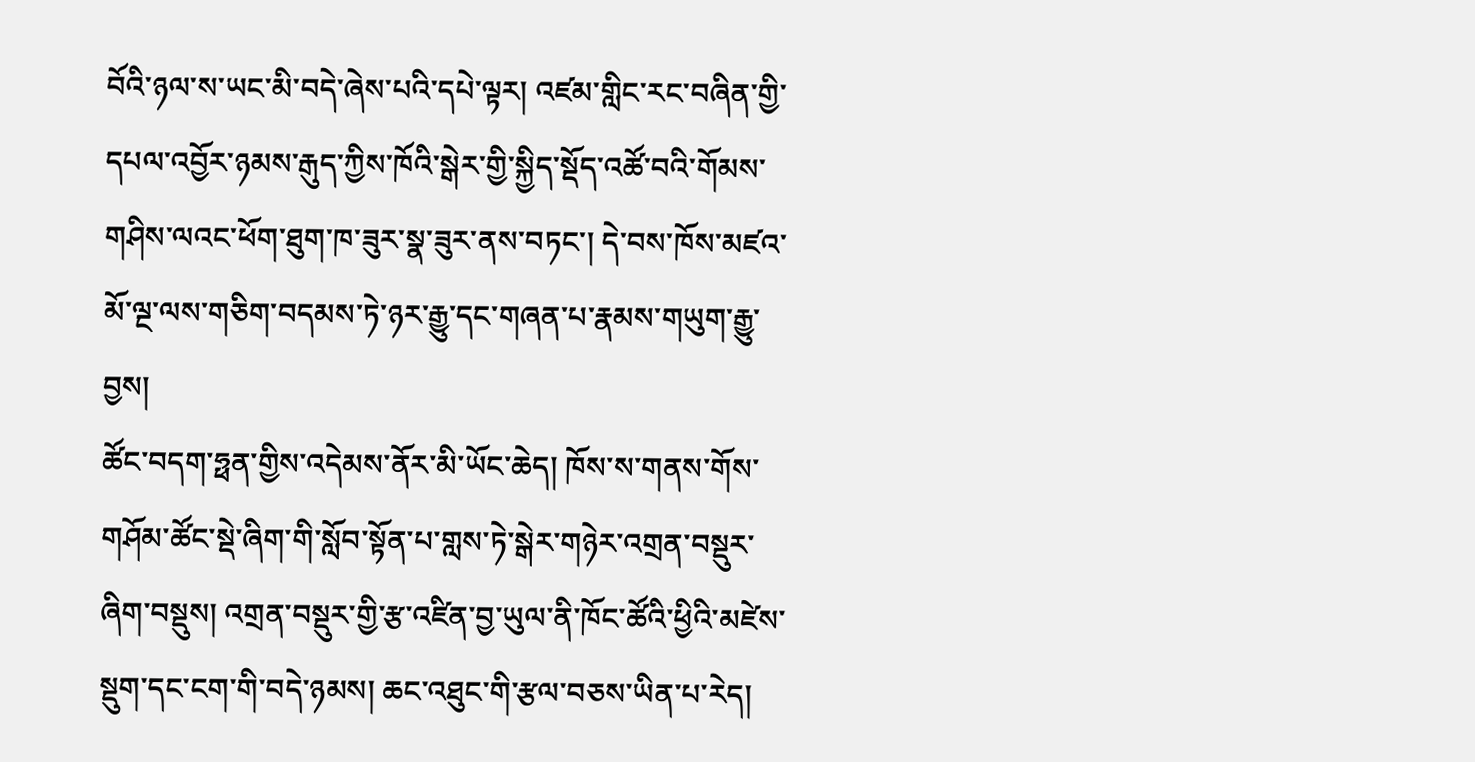བོའི་ཉལ་ས་ཡང་མི་བདེ་ཞེས་པའི་དཔེ་ལྟར། འཛམ་གླིང་རང་བཞིན་གྱི་དཔལ་འབྱོར་ཉམས་རྒུད་ཀྱིས་ཁོའི་སྒེར་གྱི་སྐྱིད་སྡོད་འཚོ་བའི་གོམས་གཤིས་ལའང་ཕོག་ཐུག་ཁ་ཟུར་སྣ་ཟུར་ནས་བཏང་། དེ་བས་ཁོས་མཛའ་མོ་ལྔ་ལས་གཅིག་བདམས་ཏེ་ཉར་རྒྱུ་དང་གཞན་པ་རྣམས་གཡུག་རྒྱུ་བྱས།
ཚོང་བདག་ཧྥན་གྱིས་འདེམས་ནོར་མི་ཡོང་ཆེད། ཁོས་ས་གནས་གོས་གཤོམ་ཚོང་སྡེ་ཞིག་གི་སློབ་སྟོན་པ་གླས་ཏེ་སྒེར་གཉེར་འགྲན་བསྡུར་ཞིག་བསྡུས། འགྲན་བསྡུར་གྱི་རྩ་འཛིན་བྱ་ཡུལ་ནི་ཁོང་ཚོའི་ཕྱིའི་མཛེས་སྡུག་དང་ངག་གི་བདེ་ཉམས། ཆང་འཐུང་གི་རྩལ་བཅས་ཡིན་པ་རེད།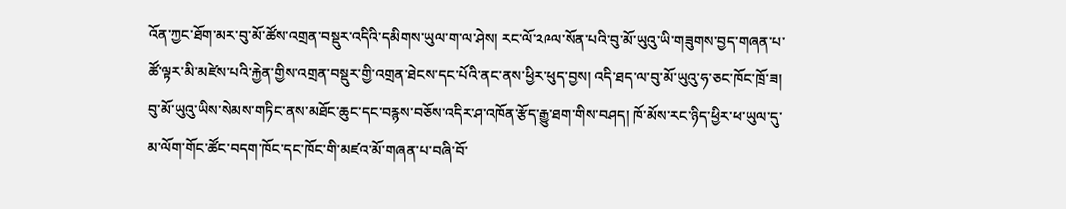འོན་ཀྱང་ཐོག་མར་བུ་མོ་ཚོས་འགྲན་བསྡུར་འདིའི་དམིགས་ཡུལ་ག་ལ་ཤེས། རང་ལོ་༢༩ལ་སོན་པའི་བུ་མོ་ཡུའུ་ཡི་གཟུགས་བྱད་གཞན་པ་ཚོ་ལྟར་མི་མཛེས་པའི་རྐྱེན་གྱིས་འགྲན་བསྡུར་གྱི་འགྲན་ཐེངས་དང་པོའི་ནང་ནས་ཕྱིར་ཕུད་བྱས། འདི་ཐད་ལ་བུ་མོ་ཡུའུ་ཧ་ཅང་ཁོང་ཁྲོ་ཟ།
བུ་མོ་ཡུའུ་ཡིས་སེམས་གཏིང་ནས་མཐོང་ཆུང་དང་བརྙས་བཅོས་འདིར་ཤ་འཁོན་རྩོད་རྒྱུ་ཐག་གིས་བཤད། ཁོ་མོས་རང་ཉིད་ཕྱིར་ཕ་ཡུལ་དུ་མ་ལོག་གོང་ཚོང་བདག་ཁོང་དང་ཁོང་གི་མཛའ་མོ་གཞན་པ་བཞི་བོ་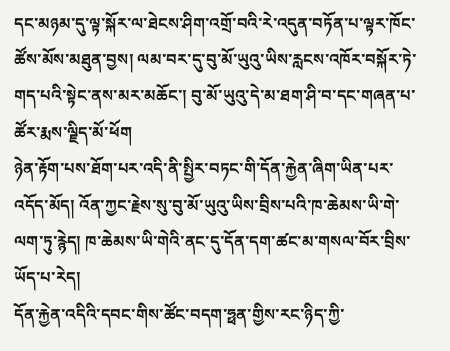དང་མཉམ་དུ་ལྟ་སྐོར་ལ་ཐེངས་ཤིག་འགྲོ་བའི་རེ་འདུན་བཏོན་པ་ལྟར་ཁོང་ཚོས་མོས་མཐུན་བྱས། ལམ་བར་དུ་བུ་མོ་ཡུའུ་ཡིས་རླངས་འཁོར་བསྐོར་ཏེ་གད་པའི་སྟེང་ནས་མར་མཆོང་། བུ་མོ་ཡུའུ་དེ་མ་ཐག་ཤི་བ་དང་གཞན་པ་ཚོར་རྨས་ལྗིད་མོ་ཕོག
ཉེན་རྟོག་པས་ཐོག་པར་འདི་ནི་སྤྱིར་བཏང་གི་དོན་རྐྱེན་ཞིག་ཡིན་པར་འདོད་མོད། འོན་ཀྱང་རྗེས་སུ་བུ་མོ་ཡུའུ་ཡིས་བྲིས་པའི་ཁ་ཆེམས་ཡི་གེ་ལག་ཏུ་རྙེད། ཁ་ཆེམས་ཡི་གེའི་ནང་དུ་དོན་དག་ཚང་མ་གསལ་བོར་བྲིས་ཡོད་པ་རེད།
དོན་རྐྱེན་འདིའི་དབང་གིས་ཚོང་བདག་ཧྥན་གྱིས་རང་ཉིད་ཀྱི་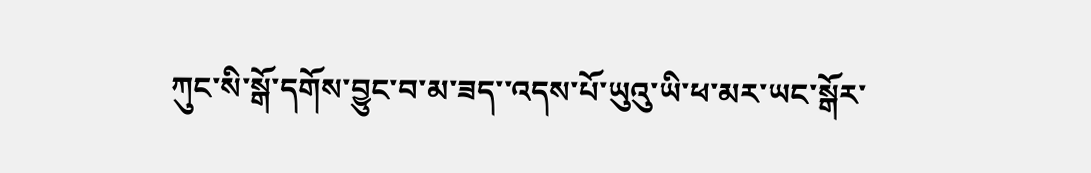ཀུང་སི་སྒོ་དགོས་བྱུང་བ་མ་ཟད་་འདས་པོ་ཡུའུ་ཡི་ཕ་མར་ཡང་སྒོར་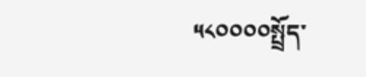༥༨༠༠༠༠སྤྲོད་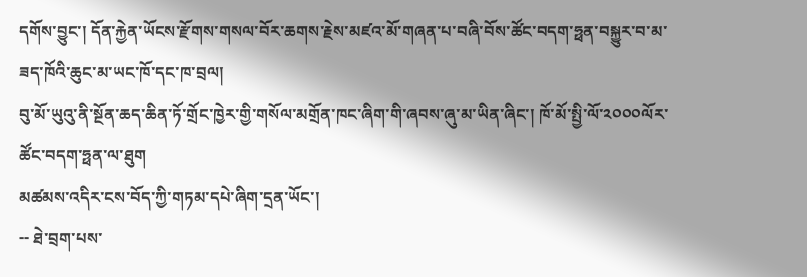དགོས་བྱུང་། དོན་རྐྱེན་ཡོངས་རྫོགས་གསལ་བོར་ཆགས་རྗེས་མཛའ་མོ་གཞན་པ་བཞི་བོས་ཚོང་བདག་ཧྥན་བསྐྱུར་བ་མ་ཟད་ཁོའི་ཆུང་མ་ཡང་ཁོ་དང་ཁ་བྲལ།
བུ་མོ་ཡུའུ་ནི་སྔོན་ཆད་ཆིན་ཏོ་གྲོང་ཁྱེར་གྱི་གསོལ་མགྲོན་ཁང་ཞིག་གི་ཞབས་ཞུ་མ་ཡིན་ཞིང་། ཁོ་མོ་སྤྱི་ལོ་༢༠༠༠ལོར་ཚོང་བདག་ཧྥན་ལ་ཐུག
མཚམས་འདིར་ངས་བོད་ཀྱི་གཏམ་དཔེ་ཞིག་དྲན་ཡོང་།
-- ཐེ་བྲག་པས་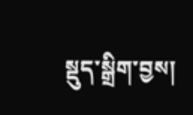སྡུད་སྒྲིག་བྱས།